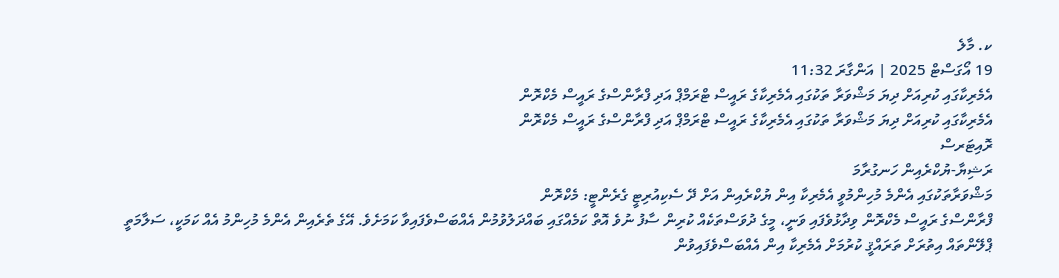ކ. މާލެ
19 އޯގަސްޓް 2025 | އަންގާރަ 11:32
އެމެރިކާގައި ކުރިއަށް ދިޔަ މަޝްވަރާ ތަކުގައި އެމެރިކާގެ ރައީސް ޓްރަމްޕް އަދި ފްރާންސްގެ ރައީސް މެކްރޮން
އެމެރިކާގައި ކުރިއަށް ދިޔަ މަޝްވަރާ ތަކުގައި އެމެރިކާގެ ރައީސް ޓްރަމްޕް އަދި ފްރާންސްގެ ރައީސް މެކްރޮން
ރޮއިޓަރސް
ރަޝިޔާ-ޔުކްރެއިން ހަނގުރާމަ
މަޝްވަރާތަކުގައި އެންމެ މުހިންމުވީ އެމެރިކާ އިން ޔުކްރެއިން އަށް ދޭ ސެކިއުރިޓީ ގެރެންޓީ: މެކްރޮން
ފްރާންސްގެ ރައީސް މެކްރޮން ވިދާޅުވެފައި ވަނީ، މީގެ ދުވަސްތަކެއް ކުރިން ސާފު ނުވެ އޮތް ކަމެއްގައި ބައްދަލުވުމުން އެއްބަސްވެފައިވާ ކަމަށެވެ. އޭގެ ތެރެއިން އެންމެ މުހިންމު އެއް ކަމަކީ، ސަލާމަތީ ޕްލޭންތައް އިތުރަށް ތަރައްޤީ ކުރުމަށް އެމެރިކާ އިން އެއްބަސްވެފައިވުން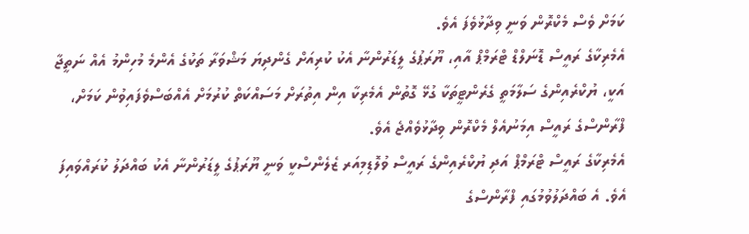ކަމަށް ވެސް މެކްރޮން ވަނީ ވިދާޅުވެފަ އެވެ.
އެމެރިކާގެ ރައީސް ޑޮނަލްޑް ޓްރަމްޕް އާއި، ޔޫރަޕުގެ ލީޑަރުންނާ އެކު ކުރިއަށް ގެންދިޔަ މަޝްވަރާ ތަކުގެ އެންމެ މުހިންމު އެއް ނަތީޖާ އަކީ، ޔުކްރެއިންގެ ސަލާމަތީ ގެރެންޓީތަކާ ގުޅޭ ގޮތުން އެމެރިކާ އިން އިތުރަށް މަސައްކަތް ކުރުމަށް އެއްބަސްވެފައިވުން ކަމަށް، ފްރާންސްގެ ރައީސް އިމަނުއެލް މެކްރޮން ވިދާޅުވެއްޖެ އެވެ.
އެމެރިކާގެ ރައީސް ޓްރަމްޕް އަދި ޔުކްރެއިންގެ ރައީސް ވުލޮޑިމިއަރ ޒެލެންސްކީ ވަނީ ޔޫރަޕުގެ ލީޑަރުންނާ އެކު ބައްދަލު ކުރައްވައިފަ އެވެ. އެ ބައްދަލުވުމުގައި ފްރާންސްގެ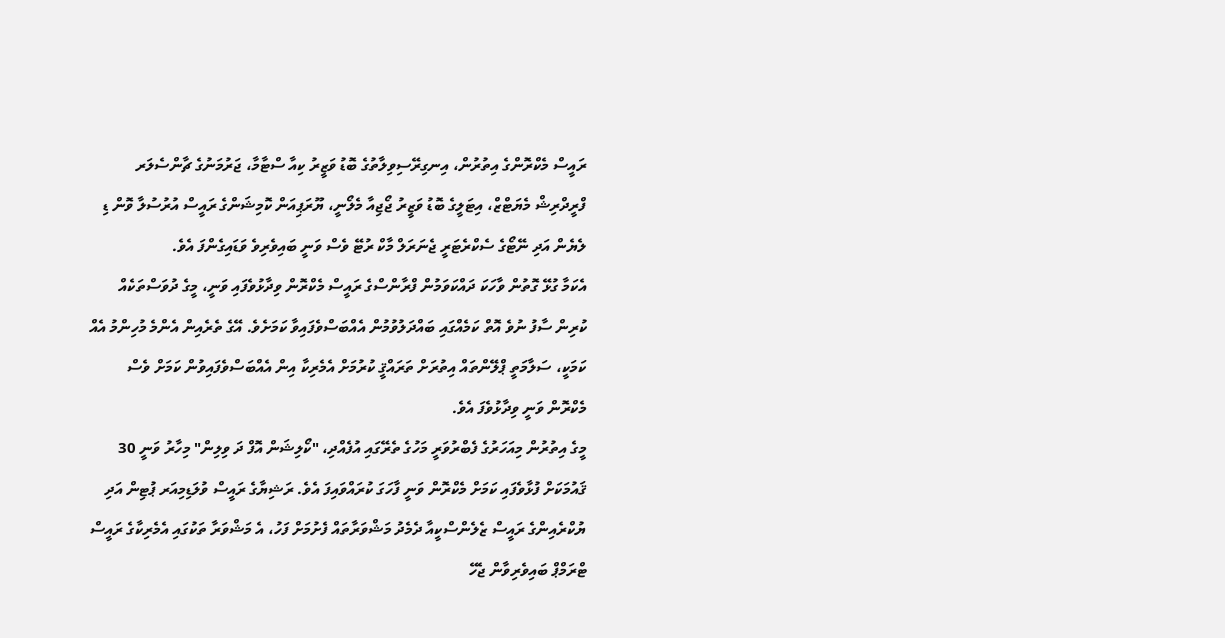ރައީސް މެކްރޮންގެ އިތުރުން، އިނގިރޭސިވިލާތުގެ ބޮޑު ވަޒީރު ކިއާ ސްޓާމާ، ޖަރުމަނުގެ ޗާންސެލަރ ފްރީދްރިޝް މެޔަޓްޒް، އިޓަލީގެ ބޮޑު ވަޒީރު ޖޯޖިއާ މެލޯނީ، ޔޫރަޕިއަން ކޮމިޝަންގެ ރައީސް އުރުސުލާ ވޮން ޑި ލެޔެން އަދި ނޭޓޯގެ ސެކްރެޓަރީ ޖެނަރަލް މާކް ރުޓޭ ވެސް ވަނީ ބައިވެރިވެ ވަޑައިގެންފަ އެވެ.
އެކަމާ ގުޅޭ ގޮތުން ވާހަކަ ދައްކަވަމުން ފްރާންސްގެ ރައީސް މެކްރޮން ވިދާޅުވެފައި ވަނީ، މީގެ ދުވަސްތަކެއް ކުރިން ސާފު ނުވެ އޮތް ކަމެއްގައި ބައްދަލުވުމުން އެއްބަސްވެފައިވާ ކަމަށެވެ. އޭގެ ތެރެއިން އެންމެ މުހިންމު އެއް ކަމަކީ، ސަލާމަތީ ޕްލޭންތައް އިތުރަށް ތަރައްޤީ ކުރުމަށް އެމެރިކާ އިން އެއްބަސްވެފައިވުން ކަމަށް ވެސް މެކްރޮން ވަނީ ވިދާޅުވެފަ އެވެ.
މީގެ އިތުރުން މިއަހަރުގެ ފެބްރުވަރީ މަހުގެ ތެރޭގައި އުފެއްދި، "ކޯލިޝަން އޮފް ދަ ވިލިން" މިހާރު ވަނީ 30 ޤައުމަކަށް ފުޅާވެފައި ކަމަށް މެކްރޮން ވަނީ ފާހަގަ ކުރައްވައިފަ އެވެ. ރަޝިޔާގެ ރައީސް ވުލަޑިމިއަރ ޕުޓިން އަދި ޔުކްރެއިންގެ ރައީސް ޒެލެންސްކީއާ ދެމެދު މަޝްވަރާތައް ފެށުމަށް ފަހު، އެ މަޝްވަރާ ތަކުގައި އެމެރިކާގެ ރައީސް ޓްރަމްޕް ބައިވެރިވާން ޖެހޭ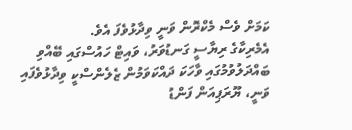ކަމަށް ވެސް މެކްރޮން ވަނީ ވިދާޅުވެފަ އެވެ.
އެމެރިކާގެ ރިޔާސީ ގަނޑުވަރު، ވައިޓް ހައުސްގައި ބޭއްވި ބައްދަލުވުމުގައި ވާހަކަ ދައްކަވަމުން ޒެލެންސްކީ ވިދާޅުވެފައި ވަނީ، ޔޫރަޕިއަން ފަންޑު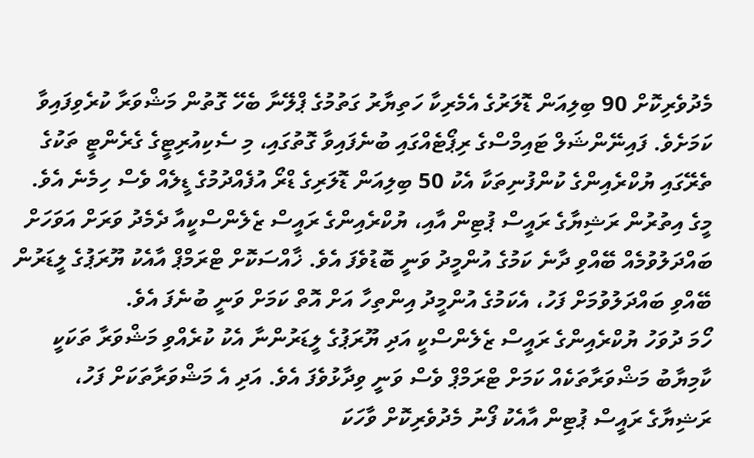މެދުވެރިކޮށް 90 ބިލިއަން ޑޮލަރުގެ އެމެރިކާ ހަތިޔާރު ގަތުމުގެ ޕްލޭނާ ބެހޭ ގޮތުން މަޝްވަރާ ކުރެވިފައިވާ ކަމަށެވެ. ފައިނޭންޝަލް ޓައިމްސްގެ ރިޕޯޓެއްގައި ބުނެފައިވާ ގޮތުގައި، މި ސެކިއުރިޓީގެ ގެރެންޓީ ތަކުގެ ތެރޭގައި ޔުކްރެއިންގެ ކުންފުނިތަކާ އެކު 50 ބިލިއަން ޑޮލަރިގެ ޑްރޯ އުފެއްދުމުގެ ޑީލެއް ވެސް ހިމެނެ އެވެ.
މީގެ އިތުރުން ރަޝިޔާގެ ރައީސް ޕުޓިން އާއި، ޔުކްރެއިންގެ ރައީސް ޒެލެންސްކީއާ ދެމެދު ވަރަށް އަވަހަށް ބައްދަލުވުމެއް ބޭއްވި ދާނެ ކަމުގެ އުންމީދު ވަނީ ބޮޑުވެފަ އެވެ. ޚާއްސަކޮށް ޓްރަމްޕް އާއެކު ޔޫރަޕުގެ ލީޑަރުން ބޭއްވި ބައްދަލުވުމަށް ފަހު، އެކަމުގެ އުންމީދު އިންތިހާ އަށް އޮތް ކަމަށް ވަނީ ބުނެފަ އެވެ.
ހޯމަ ދުވަހު ޔުކްރެއިންގެ ރައީސް ޒެލެންސްކީ އަދި ޔޫރަޕުގެ ލީޑަރުންނާ އެކު ކުރެއްވި މަޝްވަރާ ތަކަކީ ކާމިޔާބު މަޝްވަރާތަކެއް ކަމަށް ޓްރަމްޕް ވެސް ވަނީ ވިދާޅުވެފަ އެވެ. އަދި އެ މަޝްވަރާތަކަށް ފަހު، ރަޝިޔާގެ ރައީސް ޕުޓިން އާއެކު ފޯނު މެދުވެރިކޮށް ވާހަކަ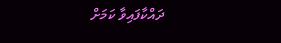ދައްކާފައިވާ ކަމަށް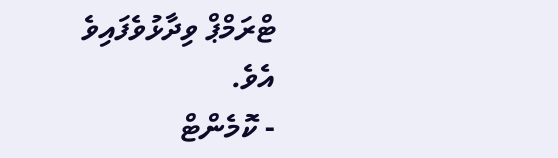ޓްރަމްޕް ވިދާޅުވެފައިވެ އެވެ.
- ކޮމެންޓް